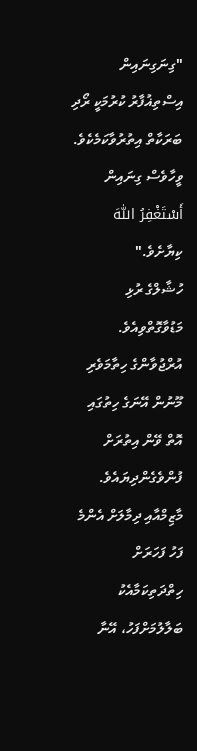"ގިނަގިނައިން އިސްތިޣުފާރު ކުރުމަކީ ރޯދި ބަރަކާތް އިތުރުވާކަމެކެވެ. ވީހާވެސް ގިނައިން أَسْتَغْفِرُ اللّٰهَ ކިޔާށެވެ."
ހުޝާލްގެ ރުޅި މަޑުވާގޮތްވިއެވެ. އުރްޖުވާންގެ ހިތާމަވެރި މޫނުން އޭނަގެ ހިތުގައި އޮތް ވޭން އިތުރަށް ފުންވެގެންދިޔައެވެ. މާޒިމްއާއި ދިމާލަށް އެންމެ ފަހު ފަހަރަށް ހިތްދަތިކަމާއެކު ބަލާލުމަށްފަހު، އޭނާ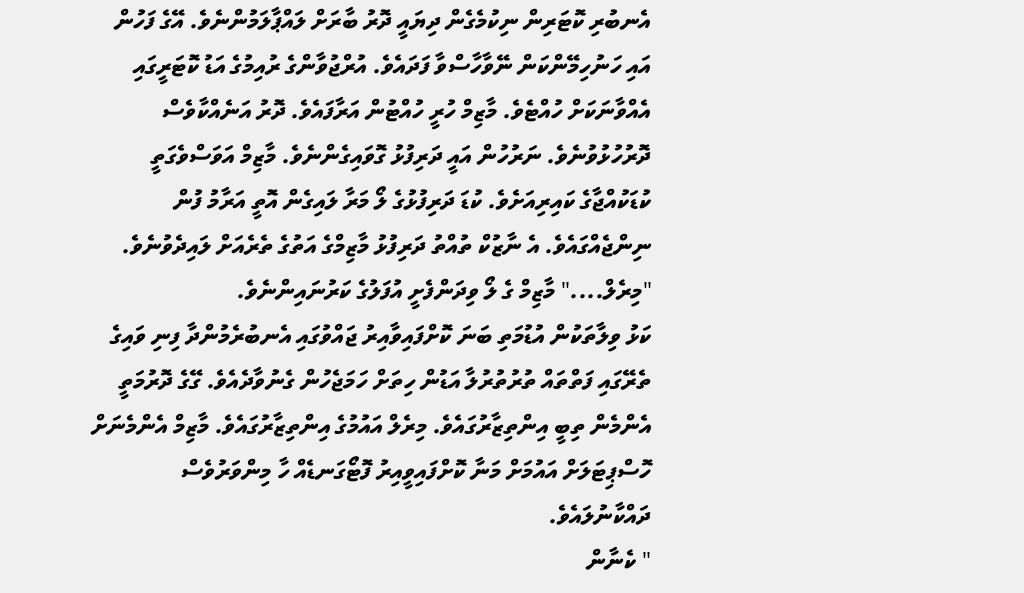އެނބުރި ކޮޓަރިން ނިކުމެގެން ދިޔައީ ދޮރު ބާރަށް ލައްޕާލަމުންނެވެ. އޭގެ ފަހުން އައި ހަނުހިމޭންކަން ނޭވާހާސްވާ ފަދައެވެ. އުރްޖުވާންގެ ރުއިމުގެ އަޑު ކޮޓަރީގައި އެއްވާނަކަށް ހުއްޓެވެ. މާޒިމް ހުރީ ހުއްޓުން އަރާފައެވެ. ދޮރު އަނެއްކާވެސް ދޮރުހުޅުވުނެވެ. ނަރުހުން އައީ ދަރިފުޅު ގޮވައިގެންނެވެ. މާޒިމް އަވަސްވެގަތީ ކުޑަކުއްޖާގެ ކައިރިއަށެވެ. ކުޑަ ދަރިފުޅުގެ ލޯ މަރާ ލައިގެން އޮތީ އަރާމު ފުން ނިންޖެއްގައެވެ. އެ ނާޒުކް ތުއްތު ދަރިފުޅު މާޒިމްގެ އަތުގެ ތެރެއަށް ލައިދެވުނެވެ.
"މިރެލް...." މާޒިމް ގެ ލޯ ވިދަންފެށީ އުފަލުގެ ކަރުނައިންނެވެ.
ކަޅު ވިލާތަކުން އުޑުމަތި ބަނަ ކޮށްފައިވާއިރު ޖައްވުގައި އެނބުރެމުންދާ ފިނި ވައިގެ ތެރޭގައި ފަތްތައް ތުރުތުރުލާ އަޑުން ހިތަށް ހަމަޖެހުން ގެނުވާދެއެވެ. ގޭގެ ދޮރުމަތީ އެންމެން ތިބީ އިންތިޒާރުގައެވެ. މިރެލް އައުމުގެ އިންތިޒާރުގައެވެ. މާޒިމް އެންމެނަށް ހޮސްޕިޓަލަށް އައުމަށް މަނާ ކޮށްފައިވީއިރު ފޮޓޯގަނޑެއް ހާ މިންވަރުވެސް ދައްކާނުލައެވެ.
" ކެނާން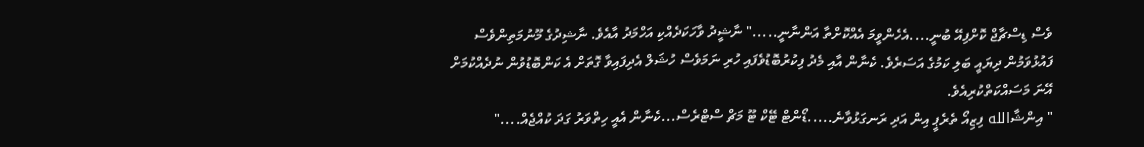ވެސް ޑިސްޗާޖް ކޮށްފިއޭ ބުނީ....އެހެންވީމަ އެއްކޮށްތާ އަންނާނީ....." ނާޝީދު ވާހަކަދެއްކި އަހްމަދު އާއެވެ. ނާޝިދުގެ މޫނުމަތިންވެސް ފައުޅުވަމުން ދިޔައީ ބަލި ކަމުގެ އަސަރެވެ. ކެނާން އާއި މެދު ފިކުރުބޮޑުވެފައި ހުރި ނަމަވެސް ހުޝަލް އެދިފައިވާ ގޮތަށް އެ ކަންބޮޑުވުން ނުދެއްކުމަށް އޭނަ މަސައްކަތްކުރިއެވެ.
" އިންޝާالله ފިޒިއޯ ތެރެޕީ އިން އަދި ރަނގަޅުވާނެ.....ޑޯންޓް ޓޭކް ޓޫ މަޗް ސްޓްރެސް...ކެނާން އެއީ ހިތްވަރު ގަދަ ކުއްޖެއް...."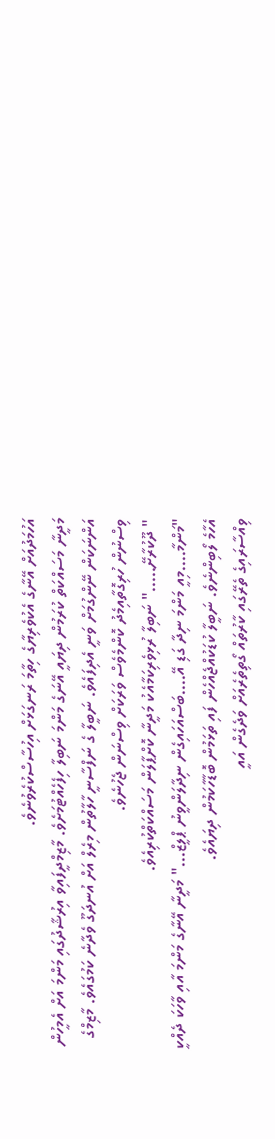އަހުމަދުއަށް އޭނާގެ އެކުވެރިޔާގެ ހިތާމަ ރަނގަޅަށް އިހުސާސްކުރެވުނެވެ.
މަދީނާ މަސައްކަތް ކުރަމުން ދިޔައީ އޭނަގެ މަންމަ ނަބިލާ ހިފެހެއްޓުމަށެވެ. މާޒިމްދީފައިވާ އިރުޝާދުގައި މަންމަ އަށް އެމީހުން އަންނަކަން ނޭންގުމަށް ވަނީ އެދިފައެވެ. ނަބީލާ ގެ ނަފްސާނީ ހާލާތުން މިރެލް އަށް އުނދަގޫ ވެދާނެ ކަމުގައެވެ. މާޒިމްގެ ވިސްނުން ހުރިގޮތާއިމެދު ކޮންމެވެސް ވަރަކަށް ވިސްނަން ޖެހުނެވެ.
" ދޫކުރާށޭ....." ނަބިލާ ރުޅިވެރިކަމާއެކު މަދީނާ ކޮށްޕާލަން މަސައްކަތްކުރިއެވެ.
"މަންމާ....މިއީ މަންމަ ނިދާ ގަޑި އޭ....ބަސްއަހައިގެން ނިދާލަންވީނު ޕްލީޒް..." މަދީނާ އޭނާގެ މަންމަ އާއި ވާހަކަ ދެއްކީ އެހާމެ ލޯބިންނެވެ. ނަބީލާ ކުޑަކުއްޖެއްހެން ފައި ތަޅަމުން ބޮޑާހާކަމުން ދިޔައެވެ.
ވިއްސާރައިގެ ތެރޭގައި ކާރުތައް ގޯތިތެރެއަށް ވަދެގެން އައީ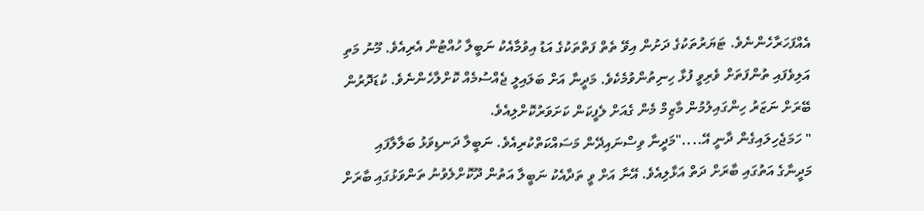އެއްފަހަރާހެންނެވެ. ޓަޔަރުތަކުގެ ދަށުން އިވޭ ތެތް ފަތްތަކުގެ އަޑު އިވުމާއެކު ނަބީލާ ހުއްޓުން އެރިއެވެ. މޫނު މަތި އަލިވެފައި ތުންފަތަށް ވެރިވީ ފުޅާ ހިނިތުންވުމެކެވެ. މަދީނާ އަށް ބަލައިލީ ޖެއްސުމެއް ކޮށްލާހެންނެވެ. ކުޑަދޮރުން ބޭރަށް ނަޒަރު ހިންގައިލުމުން މާޒިމް މެން ގެއަށް ލެފީކަން ކަށަވަރުކޮށްލިއެވެ.
" ހަމަޖެހިލައިގެން ދާނީ އޭ...."މަދީނާ ވިސްނައިދޭން މަސައްކަތްކުރިއެވެ. ނަބީލާ ދަނޑިވަޅު ބަލާލާފައި މަދީނާގެ އަތުގައި ބާރަށް ދަތް އަޅާލިއެވެ. އޭނާ އަށް ވީ ތަދާއެކު ނަބީލާ އަތުން ދޫކޮށްލެވުނު ތަންވަޅުގައި ބާރަށް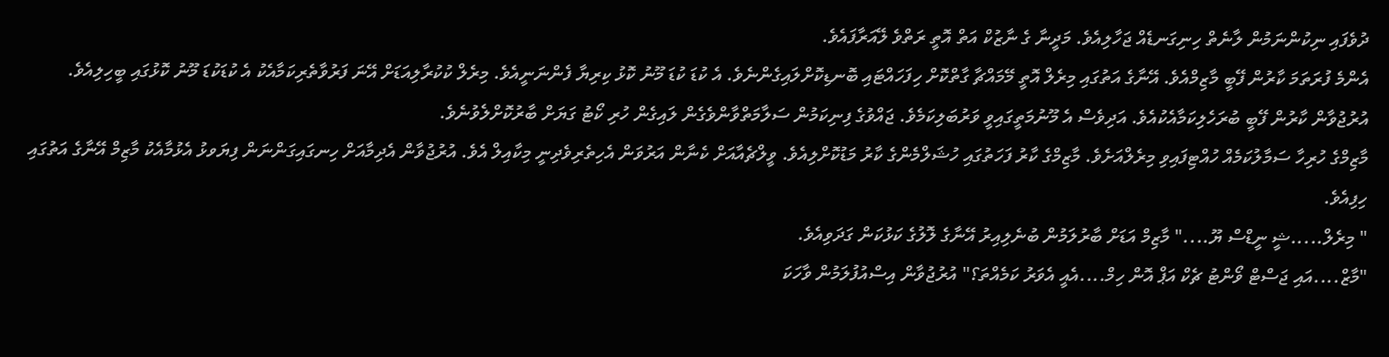ދުވެފައި ނިކުންނަމުން ލާނެތް ހިނިގަނޑެއް ޖަހާލިއެވެ. މަދީނާ ގެ ނާޒުކް އަތް އޮތީ ރަތްވެ ލޭއަރާފައެވެ.
އެންމެ ފުރަތަމަ ކާރުން ފޭބީ މާޒިމްއެވެ. އޭނާގެ އަތުގައި މިރެލް އޮތީ މޭމައްޗާ ގާތްކޮށް ހިފަހައްޓައި ބޮނޑިކޮށްލައިގެންނެވެ. އެ ކުޑަ ކުޑަ މޫނު ކޮޅު ކިރިޔާ ފެންނަނީއެވެ. މިރެލް ކުކުރާލިއަޑަށް އޭނަ ފަރުވާތެރިކަމާއެކު އެ ކުޑަކުޑަ މޫނު ކޮޅުގައި ބީހިލިއެވެ. އުރުޖުވާން ކާރުން ފޭބީ ބުރަހެލިކަމާއެކުއެވެ. އަދިވެސް އެ މޫނުމަތީގައިވީ ވަރުބަލިކަމެވެ. ޖައްވުގެ ފިނިކަމުން ސަލާމަތްވާންވެގެން ލައިގެން ހުރި ކޯޓު ގަޔަށް ބާރުކޮށްލެވުނެވެ.
މާޒިމްގެ ހުރިހާ ސަމާލުކަމެއް ހުއްޓިފައިވި މިރެލްއަށެވެ. މާޒިމްގެ ކާރު ފަހަތުގައި ހުޝަލްމެންގެ ކާރު މަޑުކޮށްލިއެވެ. ވީލްޗެއާއަށް ކެނާން އަރުވަން އެހިތެރިވެދިނީ މިކާއިލް އެވެ. އުރުޖުވާން އެދިމާއަށް ހިނގައިގަންނަން ފިޔަވޅު އެޅުމާއެކު މާޒިމް އޭނާގެ އަތުގައި ހިފިއެވެ.
" މިރެލް.....ޝީ ނީޑްސް ޔޫ...." މާޒިމް އަޑަށް ބާރުލަމުން ބުނެލިއިރު އޭނާގެ ލޮލުގެ ކަޅުކަން ގަދަވިއެވެ.
"މާޒް....އައި ޖަސްޓް ވޯންޓު ޗެކް އަޕް އޮން ހިމް....އެއީ އެވަރު ކަމެއްތަ؟" އުރުޖުވާން އިސްއުފުލަމުން ވާހަކަ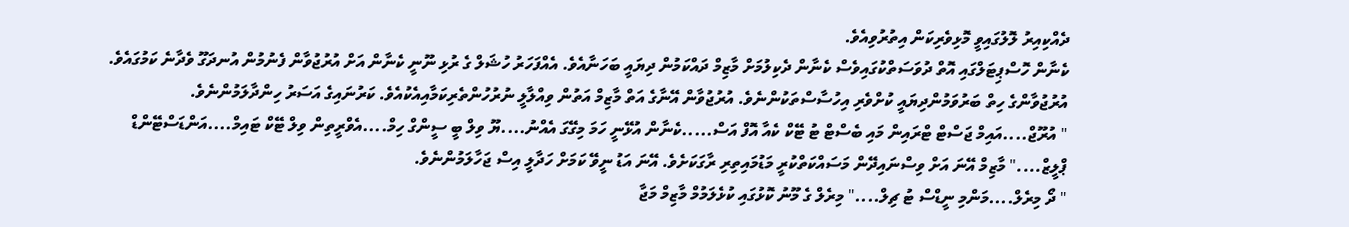ދެއްކިއިރު ލޮލުގައިވީ މޮޅިވެރިކަން އިތުރުވިއެވެ.
ކެނާން ހޮސްޕިޓަލްގައި އޮތް ދުވަސަތްކުގައިވެސް ކެނާން ދެކިލުމަށް މާޒިމް ދައްކަމުން ދިޔައީ ބަހަނާއެވެ. އެއްފަހަރު ހުޝަލް ގެ ރުޅި ނޫނީ ކެނާން އަށް އުރުޖުވާން ފެނުމުން އުނދަގޫ ވެދާނެ ކަމުގައެވެ. އުރުޖުވާންގެ ހިތް ބަރުވަމުންދިޔައީ ކުށްވެރި އިހުސާސްތަކުންނެވެ. އުރުޖުވާން އޭނާގެ އަތް މާޒިމް އަތުން ވިއްލާލީ ނުރުހުންތެރިކަމާއިއެކުއެވެ. ކަރުނައިގެ އަސަރު ހިންދާލަމުންނެވެ.
" އުރޫޖް....އައިމް ޖަސްޓް ޓްރައިން މައި ބެސްޓް ޓު ޓޭކް ކެއާ އޮފް އަސް.....ކެނާން އުޅޭނީ ހަމަ މިގޭގަ އެއްނު....ޔޫ ވިލް ބީ ސީންގް ހިމް....އެވްރީތިން ވިލް ޓޭކް ޓައިމް....އަންޑަސްޓޭންޑް ޕްލީޒް...." މާޒިމް އޭނަ އަށް ވިސްނައިދޭން މަސައްކަތްކުރީ މަޑުމައިތިރި ރާގަކަށެވެ. އޭނަ އަޑު ނީވޭ ކަމަށް ހަދާލީ އިސް ޖަހާލަމުންނެވެ.
" ދޯ މިރެލް....މަންމި ނީޑްސް ޓު ޗިލް...." މިރެލް ގެ މޫނު ކޮޅުގައި ކުޅެލަމުމް މާޒިމް މަޖާ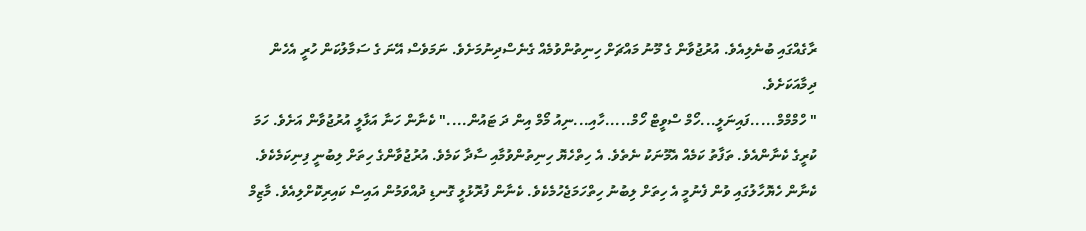ރާގެއްގައި ބުނެލިއެވެ. އުރުޖުވާން ގެ މޫނު މައްޗަށް ހިނިތުންވުމެއް ގެނެސްދިނުމަށެވެ. ނަމަވެސް އޭނަ ގެ ސަމާލުކަން ހުރީ އެހެން ދިމާއަކަށެވެ.
" ހްމްމްމް.....ފައިނަލީ...ހޯމް ސްވީޓް ހޯމް.....ހާއި...ނިއު މޯމް އިން ދަ ޓައުން...." ކެނާން ހަނާ އަޅާލީ އުރުޖުވާން އަށެވެ. ހަމަ ކުރީގެ ކެނާންއެވެ. ތަފާތު ކަމެއް އެމޫނަކު ނެތެވެ. އެ ހިތްހެޔޮ ހިނިތުންވުމާއި ސާދާ ކަމެވެ. އުރުޖުވާންގެ ހިތަށް ލިބުނީ ފިނިކަމެކެވެ. ކެނާން ހެޔޮހާލުގައި ވުން ފެނުމީ އެ ހިތަށް ލިބުނު ހިތްހަމަޖެހުމެކެވެ. ކެނާން ފުރޮޅުލީ ގޮނޑި ދުއްވަމުން އައިސް ކައިރިކޮށްލިއެވެ. މާޒިމް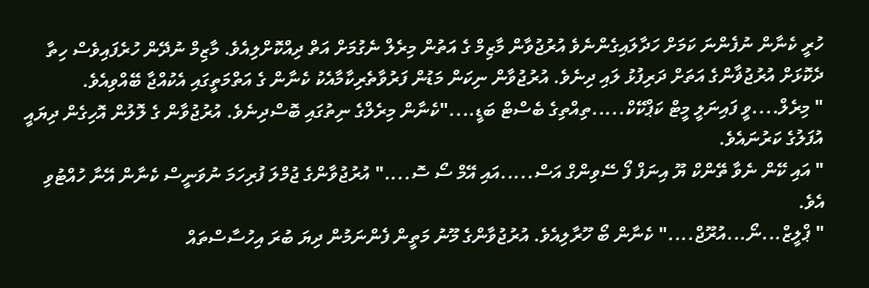ހުރީ ކެނާން ނުފެންނަ ކަމަށް ހަދާލައިގެންނެވެ އުރުޖުވާން މާޒިމް ގެ އަތުން މިރެލް ނެގުމަށް އަތް ދިއްކޮށްލިއެވެ. މާޒިމް ނުދޭން ހުރެފައިވެސް ހިތާ ދެކޮޅަށް އުރުޖުޥާންގެ އަތަށް ދަރިފުޅު ލައި ދިނެވެ. އުރުޖުވާން ނިކަން މަޑުން ފަރުވާތެރިކާމާއެކު ކެނާން ގެ އަތްމަތީގައި އެކުއްޖާ ބޭއްވިއެވެ.
" މިރެލް....ވީ ފައިނަލީ މީޓް ކަޕްކޭކް.....ތިއްތިގެ ބެސްޓް ބަޑީ...."ކެނާން މިރެލްގެ ނިތުގައި ބޮސްދިނެވެ. އުރުޖުވާން ގެ ލޮލުން އޮހިގެން ދިޔައީ އުފަލުގެ ކަރުނައެވެ.
" އައި ކޭން ނެވާ ތޭންކް ޔޫ އިނަފް ފޯ ސޭވިންގް އަސް.....އައި އޭމް ސޯ ސޮ...." އުރުޖުވާންގެ ޖުމްލަ ފުރިހަމަ ނުވަނީސް ކެނާން އޭނާ ހުއްޓުވި އެވެ.
" ޕްލީޒް...ނޯ...އުރޫޖް...." ކެނާން ބޯ ހޫރާލިއެވެ. އުރުޖުވާންގެ މޫނު މަތީން ފެންނަމުން ދިޔަ ބުރަ އިހުސާސްތައް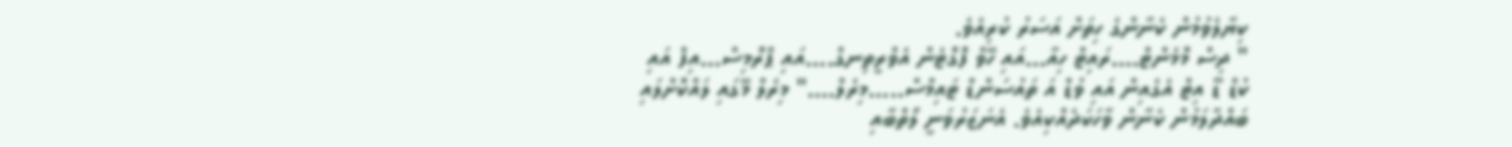ކިޔާލެވުމުން ކެނާންގެ ހިތަށް އަސަރު ކުރިއެވެ.
" ދިސް މޮމެންޓް....ރައިޓް ހިއާ...އައި ހޭވް ފޮގޮޓެން އެވްރީތިނގް....އައި ޕްރޮމިސް...އިފް އައި ކުޑް ޑޫ އިޓް އެގެއިން އައި ވުޑް އަ ތައުސަންޑް ޓައިމްސް.....މިރެލް...." މިރެލް މޭގައި ލައްކޮށްލައި ބައްދާލަމުން ކެނާން ވާހަކަދެއްކިއެވެ. އެނަޒަރުވަނީ ލޯތްބާއި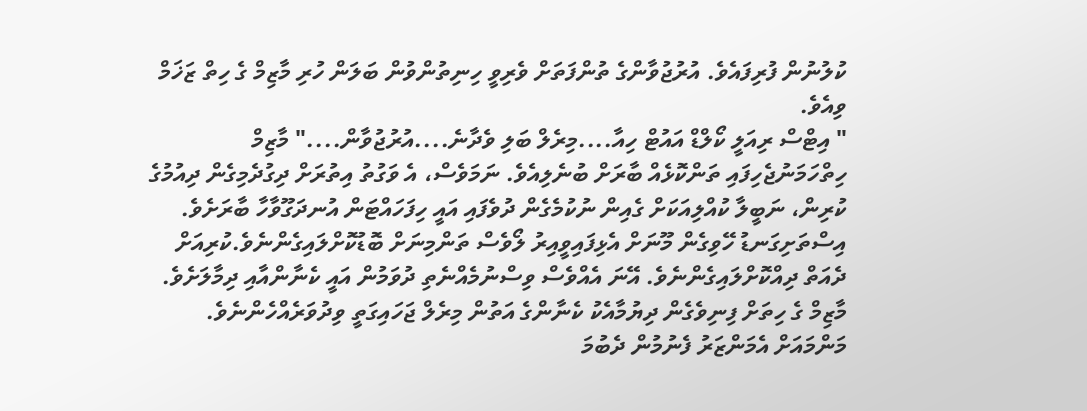ކުލުނުން ފުރިފައެވެ. އުރުޖުވާންގެ ތުންފަތަށް ވެރިވީ ހިނިތުންވުން ބަލަން ހުރި މާޒިމް ގެ ހިތް ޒަޚަމް ވިއެވެ.
" އިޓްސް ރިއަލީ ކޯލްޑް އައުޓް ހިއާ....މިރެލް ބަލި ވެދާނެ....އުރުޖުވާން...." މާޒިމް ހިތްހަމަނުޖެހިފައި ތަންކޮޅެއް ބާރަށް ބުނެލިއެވެ. ނަމަވެސް، އެ ވަގުތު އިތުރަށް ދިގުދެމިގެން ދިއުމުގެ ކުރިން، ނަބީލާ ކުއްލިއަކަށް ގެއިން ނުކުމެގެން ދުވެފައި އައީ ހިފަހައްޓަން އުނދަގޫވާހާ ބާރަށެވެ. އިސްތަށިގަނޑު ހޭވިގެން މޫނަށް އެޅިފައިވީއިރު ލޯވެސް ތަންމިނަށް ބޮޑުކޮށްލައިގެންނެވެ.ކުރިއަށް ދެއަތް ދިއްކޮށްލައިގެންނެވެ. އޭނަ އެއްވެސް ވިސްނުމެއްނެތި ދުވަމުން އައީ ކެނާންއާއި ދިމާލަށެވެ. މާޒިމް ގެ ހިތަށް ފިނިވެގެން ދިޔުމާއެކު ކެނާންގެ އަތުން މިރެލް ޖަހައިގަތީ ވިދުވަރެއްހެންނެވެ. މަންމައަށް އެމަންޒަރު ފެނުމުން ދެބުމަ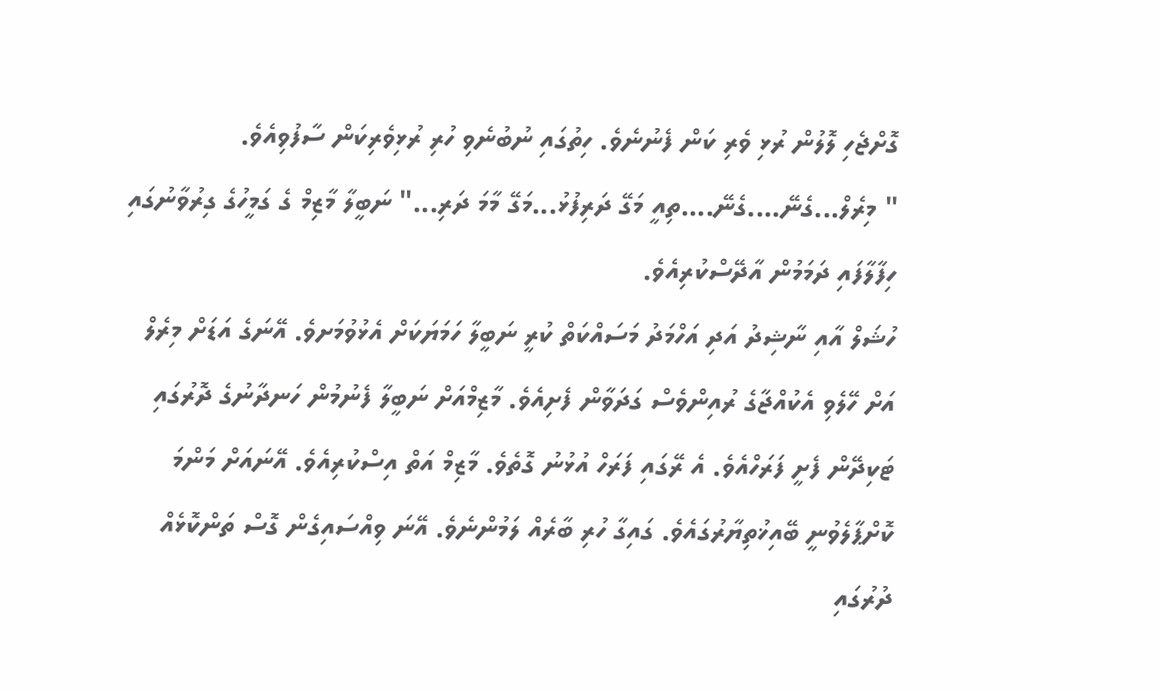ގޮށްޖެހި ލޮލުން ރުޅި ވެރި ކަން ފެނުނެވެ. ހިތުގައި ނުބުނެވި ހުރި ރުޅިވެރިކަން ސާފުވިއެވެ.
" މިރެލް...ގެނޭ....ގެނޭ....ތިއީ މަގޭ ދަރިފުޅު...މަގޭ މާމަ ދަރި..." ނަބީލާ މާޒިމް ގެ ގަމީހުގެ ގިރުވާނުގައި ހިފާލާފައި ދަމަމުން އާދޭސްކުރިއެވެ.
ހުޝަލް އާއި ނާޝިދު އަދި އަހްމަދު މަސައްކަތް ކުރީ ނަބީލާ ހަމަޔަކަށް އެޅުވުމަށވެ. އޭނަގެ އަޑަށް މިރެލް އަށް ހޭލެވި އެކުއްޖާގެ ރުއިންވެސް ގަދަވާން ފެށިއެވެ. މާޒިމްއަށް ނަބީލާ ފެނުމުން ހަނދާނުގެ ދޮރުގައި ޓަކިދޭން ފެށީ ފަރަހްއެވެ. އެ ރޭގައި ފަރަހް އުޅުނު ގޮތެވެ. މާޒިމް އަތް އިސްކުރިއެވެ. އޭނައަށް މަންމަ ކޮށްޕާލެވުނީ ބޭއިޚުތިޔާރުގައެވެ. ގައިގާ ހުރި ބާރެއް ލަމުންނެވެ. އޭނަ ވިއްސައިގެން ގޮސް ތަންކޮޅެއް ދުރުގައި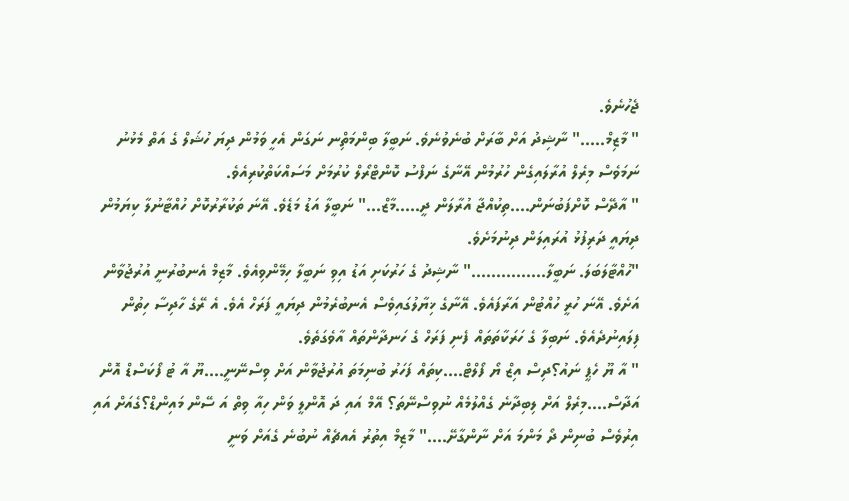ޖެހުނެވެ.
" މާޒިމް....." ނާޝިދު އަށް ބާރަށް ބުނެވުނެވެ. ނަބީލާ ބިންމަތިްނ ނަގަން އެހީ ވަމުން ދިޔަ ހުޝަލް ގެ އަތް މެޅުނު ނަމަވެސް މިރެލް އުރާލައިގެން ހުރުމުން އޭނާގެ ނަފްސު ކޮންޓްރޯލް ކުރުމަށް މަސައްކަތްކުރިއެވެ.
" އާދޭސް ކޮށްފަބުނަން....ތިކުއްޖާ އުރާލަން ދީ.....މާޒް..." ނަބީލާ އަޑު މަޑެވެ. އޭނަ ތަކުރާރުކޮށް ހުއްޓާނުލާ ކިޔަމުން ދިޔައީ ދަރިފުޅު އުރައިލަން ދިނުމަށެވެ.
"ހުއްޓާލަބަލަ. ނަބީލާ..............." ނާޝިދު ގެ ހަރުކަށި އަޑު އިވި ނަބީލާ ހިމޭންވިއެވެ. މާޒިމް އެނބުރުނީ އުރުޖުވާން އަށެވެ. އޭނަ ހުރީ ހުއްޓުން އަރާފައެވެ. އޭނާގެ ޚިޔާލުގައިވެސް އެނބުރެމުން ދިޔައީ ފަރަހް އެވެ. އެ ރޭގެ ހާދިސާ ހިތުން ފިލައިނުދެއެވެ. ނަބިލާ ގެ ހަރަކާތަތައް ފެނި ފަރަހް ގެ ހަނދާންތައް އާވެގަތެވެ.
" އާ ޔޫ ހެޕީ ނައު؟ދިސް އިޒް ޔޯ ފޯލްޓް....ކިތައް ފަހަރު ބުނިމަތަ އުރުޖުވާން އަށް ވިސްނޭނީ....ޔޫ އާ ޓު ފޯކަސްޑް އޮން އަދާސް....މިރެލް އަށް ލިބިދާނެ ގެއްލުމެއް ނުވިސްނޭތަ؟ އޭމް އައި ދަ އޮންލީ ވަން ހިއާ ވިތް އަ ސޭން މައިންޑް؟ގެއަށް އައި އިރުވެސް ބުނިން ދޯ މަންމަ އަށް ނާންގާށޭ...." މާޒިމް އިތުރު އެއޗެއް ނުބުނެ ގެއަށް ވަނީ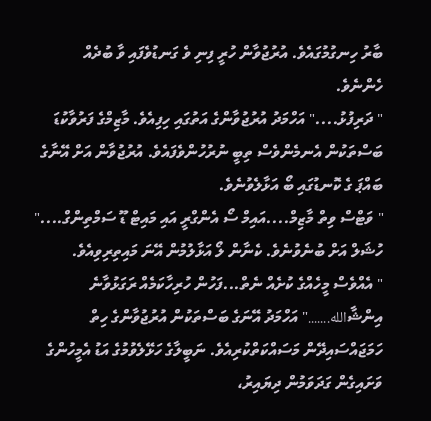ބާރު ހިނގުމުގައެވެ. އުރުޖުވާން ހުރީ ފިނި ވެ ގަނޑުވެފައި ވާ ބުދެއް ހެންނެވެ.
" ދަރިފުޅު...." އަހްމަދު އުރުޖުވާންގެ އަތުގައި ހިފިއެވެ. މާޒިމްގެ ފަރުވާކުޑަ ބަސްތަކުން އެނމެންވެސް ތިބީ ނުރުހުންވެފައެވެ. އުރުޖުވާން އަށް އޭނާގެ ބައްޕަ ގެ ކޮނޑުގައި ބޯ އަޅާލެވުނެވެ.
" ވަޓްސް ވިތް މާޒިމް....އައިމް ސޯ އެންގްރީ އައި މައިޓް ޑޫ ސަމްތިންގް...." ހުޝަލް އަށް ބުނެވުނެވެ. ކެނާން ލޯ އަޅާލުމުން އޭނަ މައިތިރިވިއެވެ.
" އެއްވެސް މީހެއްގެ ކުށެއް ނެތް...ފަހުން ހުރިހާކަމެއް ރަގަޅުވާނެ އިންޝާالله......." އަހްމަދު އޭނަގެ ބަސްތަކުން އުރުޖުވާންގެ ހިތް ހަމަޖައްސައިދޭން މަސައްކަތްކުރިއެވެ. ނަބީލާގެ ހަޅޭލެވުމުގެ އަޑު އެމީހުންގެ ވަށައިގެން ގަދަވަމުން ދިޔައިރު،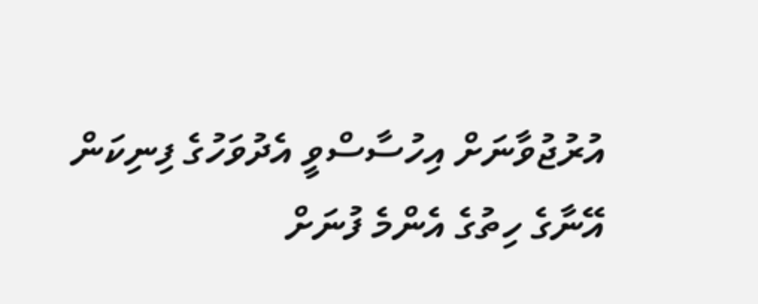އުރުޖުވާނަށް އިހުސާސްވީ އެދުވަހުގެ ފިނިކަން އޭނާގެ ހިތުގެ އެންމެ ފުނަށް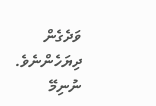ވަދެގެން ދިޔަހެންނެވެ.
ނުނިމޭ